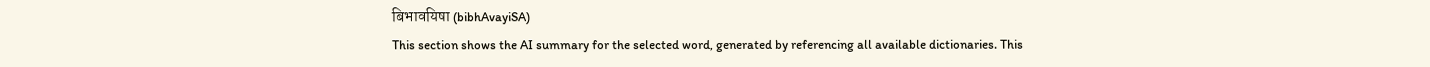बिभावयिषा (bibhAvayiSA)
This section shows the AI summary for the selected word, generated by referencing all available dictionaries. This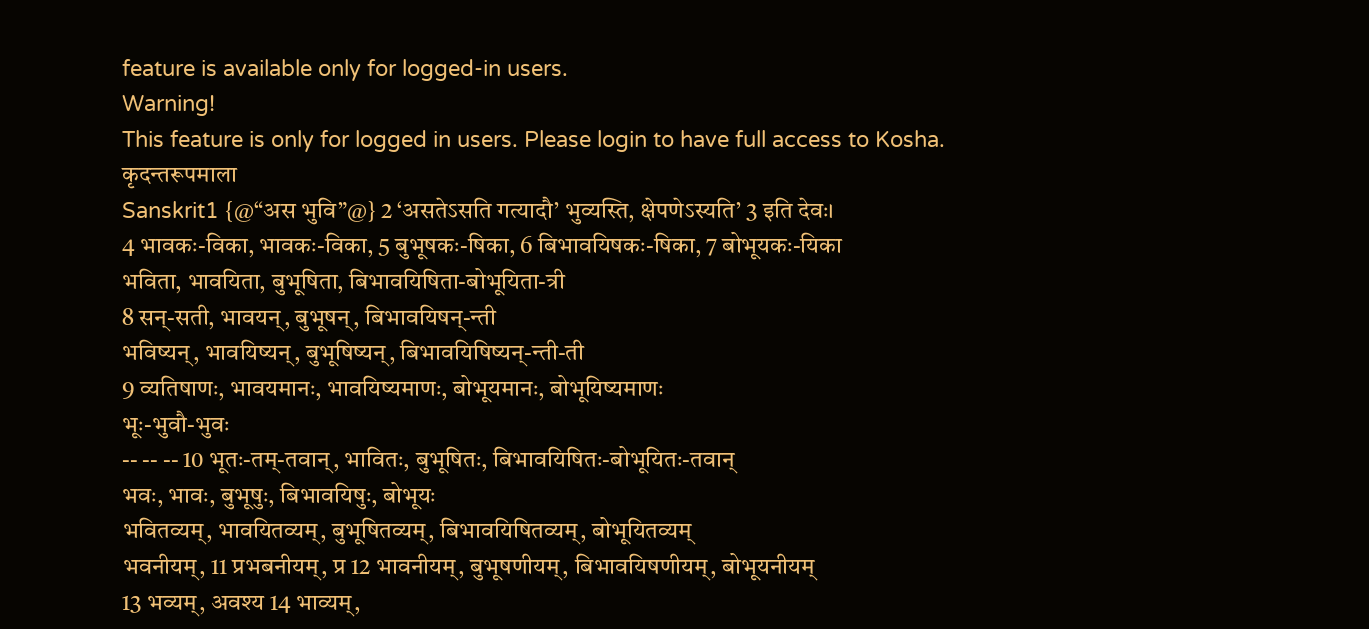feature is available only for logged-in users.
Warning!
This feature is only for logged in users. Please login to have full access to Kosha.
कृदन्तरूपमाला
Sanskrit1 {@“अस भुवि”@} 2 ‘असतेऽसति गत्यादौ’ भुव्यस्ति, क्षेपणेऽस्यति’ 3 इति देवः।
4 भावकः-विका, भावकः-विका, 5 बुभूषकः-षिका, 6 बिभावयिषकः-षिका, 7 बोभूयकः-यिका
भविता, भावयिता, बुभूषिता, बिभावयिषिता-बोभूयिता-त्री
8 सन्-सती, भावयन्, बुभूषन्, बिभावयिषन्-न्ती
भविष्यन्, भावयिष्यन्, बुभूषिष्यन्, बिभावयिषिष्यन्-न्ती-ती
9 व्यतिषाणः, भावयमानः, भावयिष्यमाणः, बोभूयमानः, बोभूयिष्यमाणः
भूः-भुवौ-भुवः
-- -- -- 10 भूतः-तम्-तवान्, भावितः, बुभूषितः, बिभावयिषितः-बोभूयितः-तवान्
भवः, भावः, बुभूषुः, बिभावयिषुः, बोभूयः
भवितव्यम्, भावयितव्यम्, बुभूषितव्यम्, बिभावयिषितव्यम्, बोभूयितव्यम्
भवनीयम्, 11 प्रभबनीयम्, प्र 12 भावनीयम्, बुभूषणीयम्, बिभावयिषणीयम्, बोभूयनीयम्
13 भव्यम्, अवश्य 14 भाव्यम्,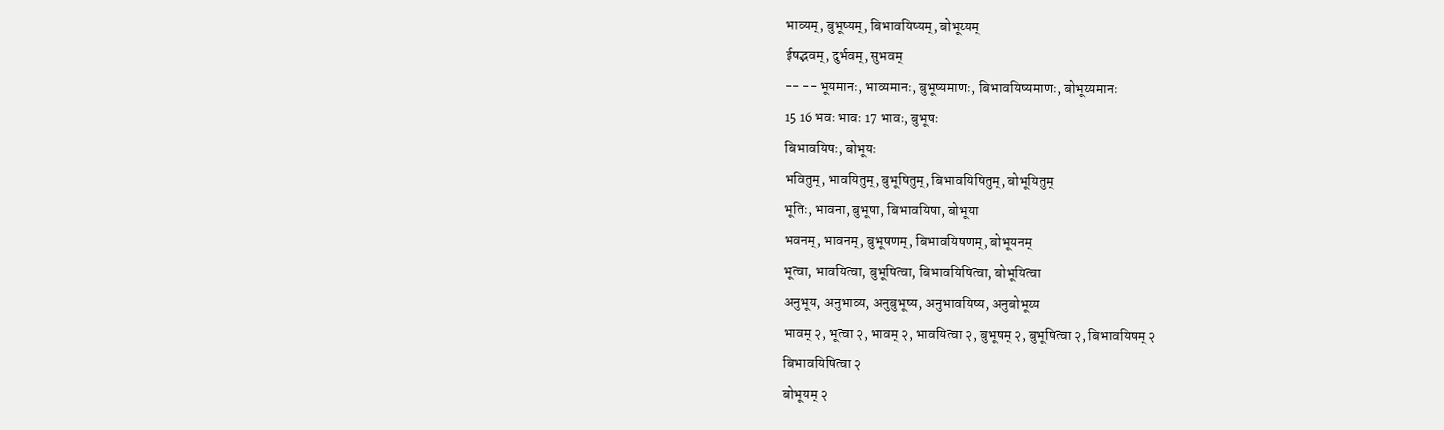भाव्यम्, बुभूष्यम्, बिभावयिष्यम्, बोभूय्यम्
ईषद्भवम्, दुर्भवम्, सुभवम्
-- -- भूयमानः, भाव्यमानः, बुभूष्यमाणः, बिभावयिष्यमाणः, बोभूय्यमानः
15 16 भवः भावः 17 भावः, बुभूषः
बिभावयिषः, बोभूयः
भवितुम्, भावयितुम्, बुभूषितुम्, बिभावयिषितुम्, बोभूयितुम्
भूतिः, भावना, बुभूषा, बिभावयिषा, बोभूया
भवनम्, भावनम्, बुभूषणम्, बिभावयिषणम्, बोभूयनम्
भूत्वा, भावयित्वा, बुभूषित्वा, बिभावयिषित्वा, बोभूयित्वा
अनुभूय, अनुभाव्य, अनुबुभूष्य, अनुभावयिष्य, अनुबोभूय्य
भावम् २, भूत्वा २, भावम् २, भावयित्वा २, बुभूषम् २, बुभूषित्वा २, बिभावयिषम् २
बिभावयिषित्वा २
बोभूयम् २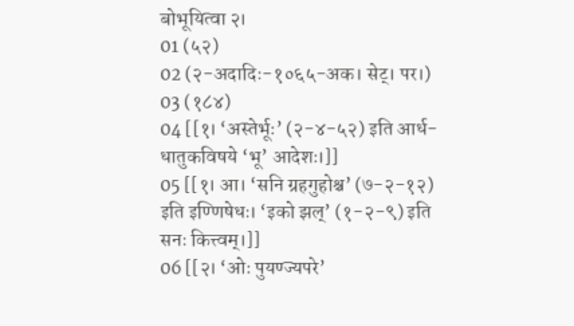बोभूयित्वा २।
01 (५२)
02 (२-अदादिः-१०६५-अक। सेट्। पर।)
03 (१८४)
04 [[१। ‘अस्तेर्भूः’ (२-४-५२) इति आर्ध- धातुकविषये ‘भू’ आदेशः।]]
05 [[१। आ। ‘सनि ग्रहगुहोश्च’ (७-२-१२) इति इण्णिषेधः। ‘इको झल्’ (१-२-९) इति सनः कित्त्वम्।]]
06 [[२। ‘ओः पुयण्ज्यपरे’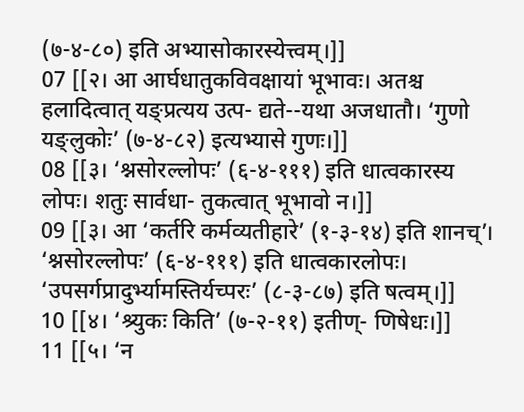(७-४-८०) इति अभ्यासोकारस्येत्त्वम्।]]
07 [[२। आ आर्घधातुकविवक्षायां भूभावः। अतश्च हलादित्वात् यङ्प्रत्यय उत्प- द्यते--यथा अजधातौ। ‘गुणो यङ्लुकोः’ (७-४-८२) इत्यभ्यासे गुणः।]]
08 [[३। ‘श्नसोरल्लोपः’ (६-४-१११) इति धात्वकारस्य लोपः। शतुः सार्वधा- तुकत्वात् भूभावो न।]]
09 [[३। आ ‘कर्तरि कर्मव्यतीहारे’ (१-३-१४) इति शानच्’। ‘श्नसोरल्लोपः’ (६-४-१११) इति धात्वकारलोपः। ‘उपसर्गप्रादुर्भ्यामस्तिर्यच्परः’ (८-३-८७) इति षत्वम्।]]
10 [[४। ‘श्र्युकः किति’ (७-२-११) इतीण्- णिषेधः।]]
11 [[५। ‘न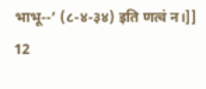भाभू--’ (८-४-३४) इति णत्वं न।]]
12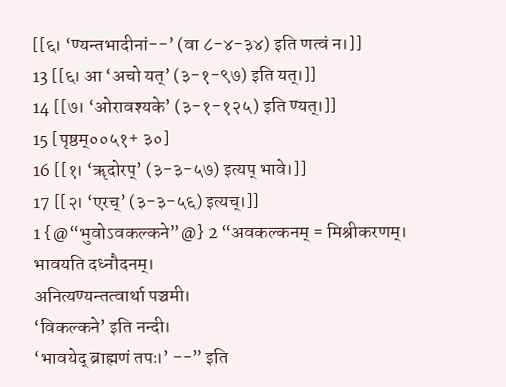[[६। ‘ण्यन्तभादीनां--’ (वा ८-४-३४) इति णत्वं न।]]
13 [[६। आ ‘अचो यत्’ (३-१-९७) इति यत्।]]
14 [[७। ‘ओरावश्यके’ (३-१-१२५) इति ण्यत्।]]
15 [पृष्ठम्००५१+ ३०]
16 [[१। ‘ॠदोरप्’ (३-३-५७) इत्यप् भावे।]]
17 [[२। ‘एरच्’ (३-३-५६) इत्यच्।]]
1 {@“भुवोऽवकल्कने”@} 2 “अवकल्कनम् = मिश्रीकरणम्।
भावयति दध्नौदनम्।
अनित्यण्यन्तत्वार्था पञ्चमी।
‘विकल्कने’ इति नन्दी।
‘भावयेद् ब्राह्मणं तपः।’ --” इति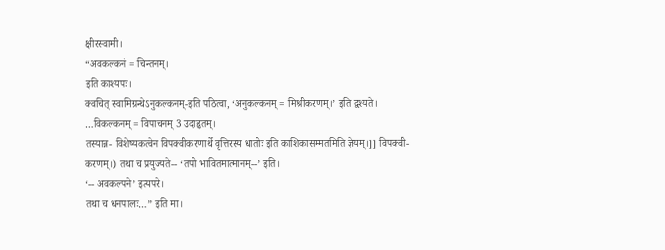क्षीरस्वामी।
“अवकल्कनं = चिन्तनम्।
इति काश्यपः।
क्वचित् स्वामिग्रन्थेऽनुकल्कनम्-इति पठित्वा, ‘अनुकल्कनम् = मिश्रीकरणम्।’ इति द्वश्यते।
…विकल्कनम् = विपाचनम् 3 उदाहृतम्।
तस्यान्न- विशेष्यकत्वेन विपक्वीकरणार्थे वृत्तिरस्य धातोः इति काशिकासम्मतमिति ज्ञेयम्।]] विपक्वी- करणम्।) तथा च प्रयुज्यते-- ‘तपो भावितमात्मानम्--’ इति।
‘-- अवकल्पने’ इत्यपरे।
तथा च धनपालः…” इति मा।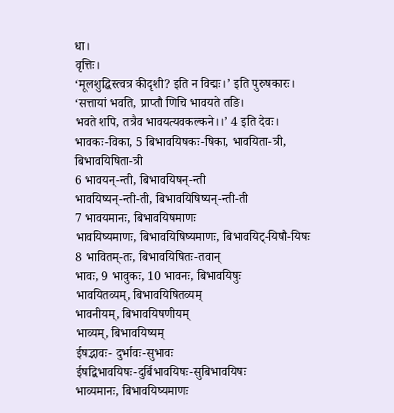धा।
वृत्तिः।
‘मूलशुद्धिस्त्वत्र कीदृशी? इति न विद्मः।’ इति पुरुषकारः।
‘सत्तायां भवति, प्राप्तौ णिचि भावयते तङि।
भवते शपि, तत्रैव भावयत्यवकल्कने।।’ 4 इति देवः।
भावकः-विका, 5 बिभावयिषकः-षिका, भावयिता-त्री, बिभावयिषिता-त्री
6 भावयन्-न्ती, बिभावयिषन्-न्ती
भावयिष्यन्-न्ती-ती, बिभावयिषिष्यन्-न्ती-ती
7 भावयमानः, बिभावयिषमाणः
भावयिष्यमाणः, बिभावयिषिष्यमाणः, बिभावयिट्-यिषौ-यिषः
8 भावितम्-तः, बिभावयिषितः-तवान्
भावः, 9 भावुकः, 10 भावनः, बिभावयिषुः
भावयितव्यम्, बिभावयिषितव्यम्
भावनीयम्, बिभावयिषणीयम्
भाव्यम्, बिभावयिष्यम्
ईषद्भावः- दुर्भावः-सुभावः
ईषद्बिभावयिषः-दुर्बिभावयिषः-सुबिभावयिषः
भाव्यमानः, बिभावयिष्यमाणः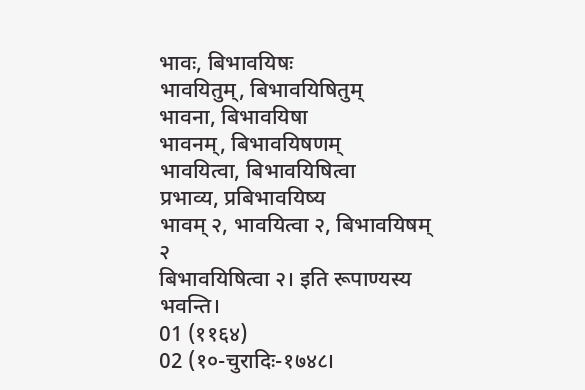भावः, बिभावयिषः
भावयितुम्, बिभावयिषितुम्
भावना, बिभावयिषा
भावनम्, बिभावयिषणम्
भावयित्वा, बिभावयिषित्वा
प्रभाव्य, प्रबिभावयिष्य
भावम् २, भावयित्वा २, बिभावयिषम् २
बिभावयिषित्वा २। इति रूपाण्यस्य भवन्ति।
01 (११६४)
02 (१०-चुरादिः-१७४८।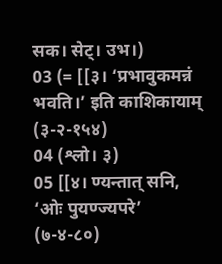सक। सेट्। उभ।)
03 (= [[३। ‘प्रभावुकमन्नं भवति।’ इति काशिकायाम् (३-२-१५४)
04 (श्लो। ३)
05 [[४। ण्यन्तात् सनि, ‘ओः पुयण्ज्यपरे’ (७-४-८०)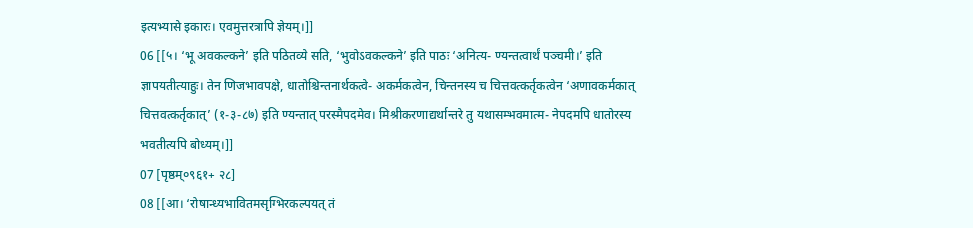इत्यभ्यासे इकारः। एवमुत्तरत्रापि ज्ञेयम्।]]
06 [[५। ‘भू अवकल्कने’ इति पठितव्ये सति, ‘भुवोऽवकल्कने’ इति पाठः ‘अनित्य- ण्यन्तत्वार्थं पञ्चमी।’ इति ज्ञापयतीत्याहुः। तेन णिजभावपक्षे, धातोश्चिन्तनार्थकत्वे- अकर्मकत्वेन, चिन्तनस्य च चित्तवत्कर्तृकत्वेन ‘अणावकर्मकात् चित्तवत्कर्तृकात्’ (१-३-८७) इति ण्यन्तात् परस्मैपदमेव। मिश्रीकरणाद्यर्थान्तरे तु यथासम्भवमात्म- नेपदमपि धातोरस्य भवतीत्यपि बोध्यम्।]]
07 [पृष्ठम्०९६१+ २८]
08 [[आ। ‘रोषान्ध्यभावितमसृग्भिरकल्पयत् तं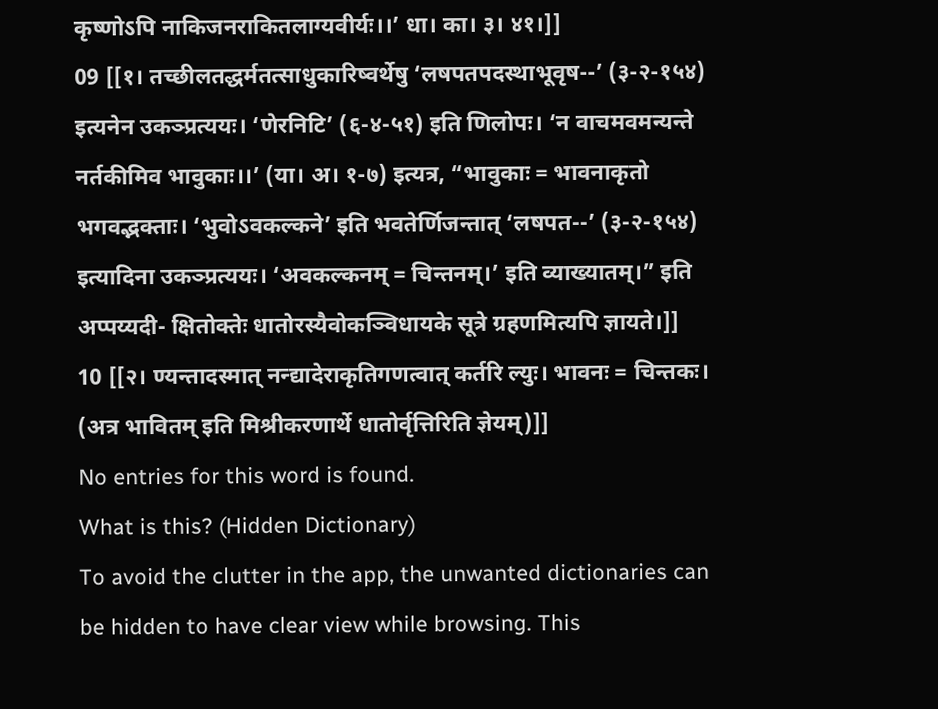कृष्णोऽपि नाकिजनराकितलाग्यवीर्यः।।’ धा। का। ३। ४१।]]
09 [[१। तच्छीलतद्धर्मतत्साधुकारिष्वर्थेषु ‘लषपतपदस्थाभूवृष--’ (३-२-१५४) इत्यनेन उकञ्प्रत्ययः। ‘णेरनिटि’ (६-४-५१) इति णिलोपः। ‘न वाचमवमन्यन्ते नर्तकीमिव भावुकाः।।’ (या। अ। १-७) इत्यत्र, “भावुकाः = भावनाकृतो भगवद्भक्ताः। ‘भुवोऽवकल्कने’ इति भवतेर्णिजन्तात् ‘लषपत--’ (३-२-१५४) इत्यादिना उकञ्प्रत्ययः। ‘अवकल्कनम् = चिन्तनम्।’ इति व्याख्यातम्।” इति अप्पय्यदी- क्षितोक्तेः धातोरस्यैवोकञ्विधायके सूत्रे ग्रहणमित्यपि ज्ञायते।]]
10 [[२। ण्यन्तादस्मात् नन्द्यादेराकृतिगणत्वात् कर्तरि ल्युः। भावनः = चिन्तकः। (अत्र भावितम् इति मिश्रीकरणार्थे धातोर्वृत्तिरिति ज्ञेयम्)]]
No entries for this word is found.
What is this? (Hidden Dictionary)
To avoid the clutter in the app, the unwanted dictionaries can be hidden to have clear view while browsing. This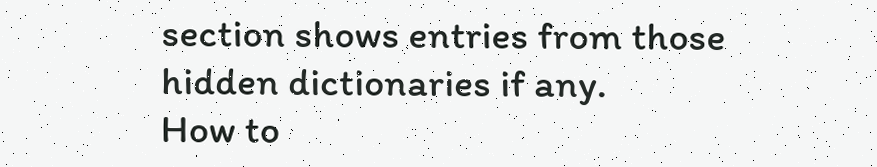section shows entries from those hidden dictionaries if any.
How to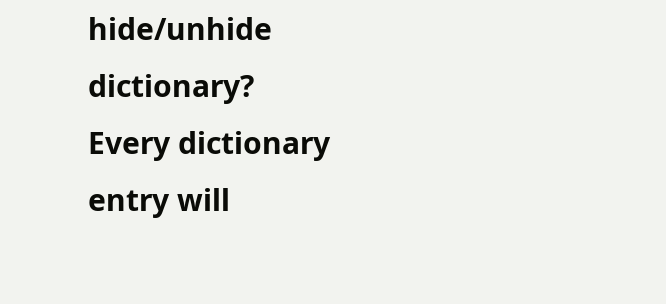hide/unhide dictionary?
Every dictionary entry will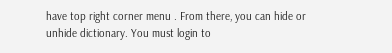have top right corner menu . From there, you can hide or unhide dictionary. You must login to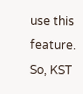use this feature. So, KST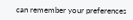can remember your preferences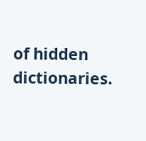of hidden dictionaries.